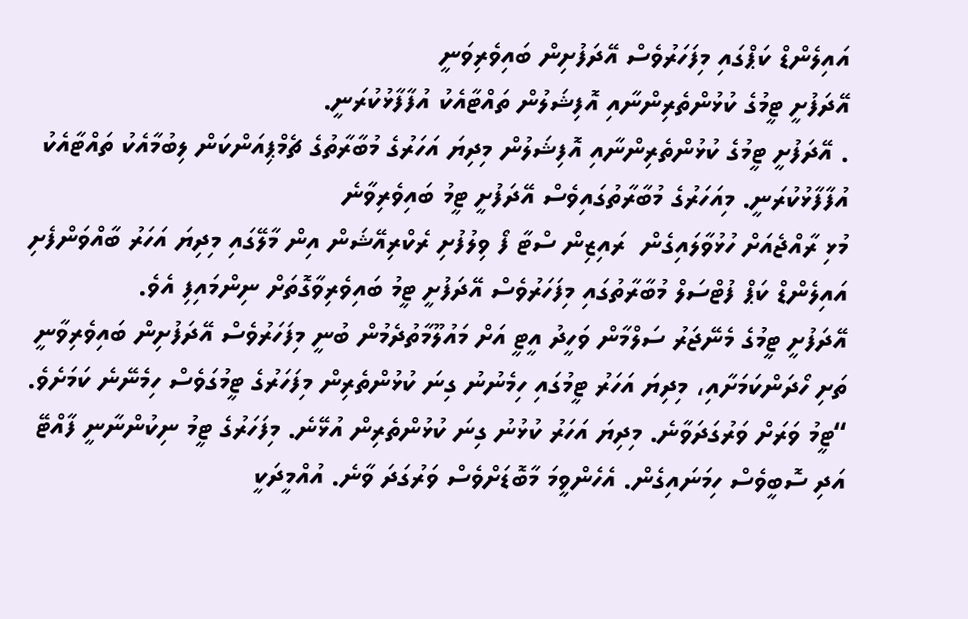އައިލެންޑް ކަޕްގައި މިފަހަރުވެސް އޭދަފުށިން ބައިވެރިވަނީ
އޭދަފުށީ ޓީމުގެ ކުޅުންތެރިންނާއި އޮފިޝަލުން ތައްޓާއެކު އުފާފާޅުކުރަނީ.
. އޭދަފުށީ ޓީމުގެ ކުޅުންތެރިންނާއި އޮފިޝަލުން މިދިޔަ އަހަރުގެ މުބާރާތުގެ ޗެމްޕިއަންކަން ލިބުމާއެކު ތައްޓާއެކު އުފާފާޅުކުރަނީ. މިއަހަރުގެ މުބާރާތުގައިވެސް އޭދަފުށީ ޓީމު ބައިވެރިވާނެ
މުޅި ރާއްޖެއަށް ހުޅުވާލައިގެން  ރައިޒިން ސްޓާ ފޯ ވިލުފުށި ރެކްރިއޭޝަން އިން މާލޭގައި މިދިޔަ އަހަރު ބާއްވަންފެށި އައިލެންޑް ކަޕް ފުޓްސަލް މުބާރާތުގައި މިފަހަރުވެސް އޭދަފުށީ ޓީމު ބައިވެރިވާގޮތަށް ނިންމައިފި އެވެ.
އޭދަފުށީ ޓީމުގެ މެނޭޖަރު ސަލްމާން ވަހީދު އީޓީ އަށް މައުލޫމާތުދެމުން ބުނީ މިފަހަރުވެސް އޭދަފުށިން ބައިވެރިވާނީ ތަށި ހޯދަންކަމަށާއި، މިދިޔަ އަހަރު ޓީމުގައި ހިމެނުނު ގިނަ ކުޅުންތެރިން މިފަހަރުގެ ޓީމުގަވެސް ހިމެނޭނެ ކަމަށެވެ.
“ޓީމު ވަރަށް ވަރުގަދަވާނެ. މިދިޔަ އަހަރު ކުޅުނު ގިނަ ކުޅުންތެރިން އުޅޭނެ. މިފަހަރުގެ ޓީމު ނިކުންނާނީ ފާއްޓޭ އަދި ސޮބީވެސް ހިމަނައިގެން. އެހެންވީމަ މާބޮޑަށްވެސް ވަރުގަދަ ވާނެ. އުއްމީދަކީ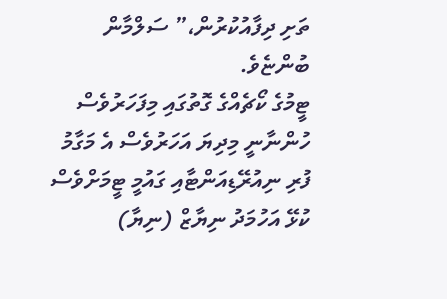ތަށި ދިފާއުކުރުން،” ސަލްމާން ބުންޏެވެ.
ޓީމުގެ ކޯޗެއްގެ ގޮތުގައި މިފަހަރުވެސް ހުންނާނީ މިދިޔަ އަހަރުވެސް އެ މަގާމު ފުރި ނިއުރޭޑިއަންޓާއި ގައުމީ ޓީމަށްވެސް ކުޅޭ އަހުމަދު ނިޔާޒް (ނިޔާ)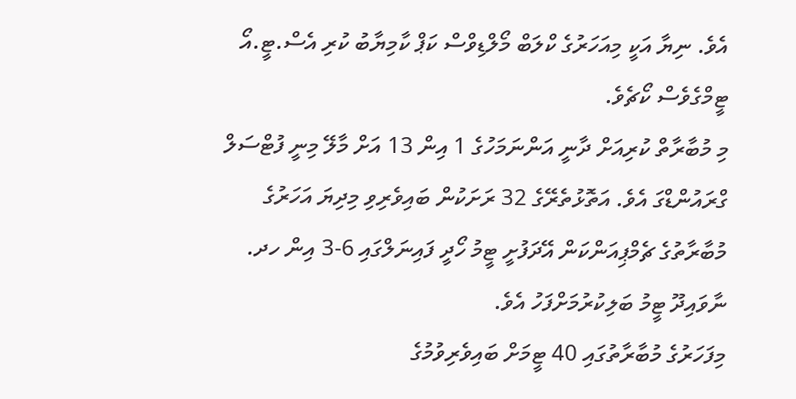އެވެ. ނިޔާ އަކީ މިއަހަރުގެ ކްލަބް މޯލްޑިވްސް ކަޕް ކާމިޔާބު ކުރި އެސް.ޓީ.އޯ ޓީމްގެވެސް ކޯޗެވެ.
މި މުބާރާތް ކުރިއަށް ދާނީ އަންނަމަހުގެ 1 އިން 13 އަށް މާލޭ މިނީ ފުޓްސަލް ގްރައުންޑްގަ އެވެ. އަތޮޅުތެރޭގެ 32 ރަށަކުން ބައިވެރިވި މިދިޔަ އަހަރުގެ މުބާރާތުގެ ޗެމްޕިއަންކަން އޭދަފުށީ ޓީމު ހޯދީ ފައިނަލްގައި 6-3 އިން ހދ. ނާވައިދޫ ޓީމު ބަލިކުރުމަށްފަހު އެވެ.
މިފަހަރުގެ މުބާރާތުގައި 40 ޓީމަށް ބައިވެރިވުމުގެ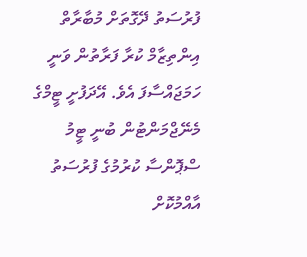ފުރުސަތު ދޭގޮތަށް މުބާރާތް އިންތިޒާމް ކުރާ ފަރާތުން ވަނީ ހަމަޖައްސާފަ އެވެ. އޭދަފުށީ ޓީމްގެ މެނޭޖްމަންޓުން ބުނީ ޓީމު ސްޕޮންސާ ކުރުމުގެ ފުރުސަތު އާއްމުކޮށް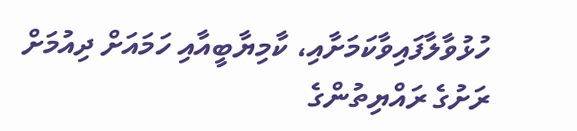ހުޅުވާލާފައިވާކަމަށާއި، ކާމިޔާބީއާއި ހަމައަށް ދިއުމަށް ރަށުގެ ރައްޔިތުންގެ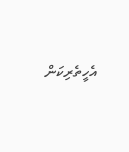އެހީތެރިކަން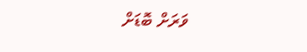ވަރަށް ބޮޑަށް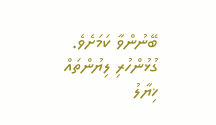ބޭނުންވާ ކަމަށެވެ.
ގުޅުންހުރި ލިޔުންތައް
ޚިޔާލު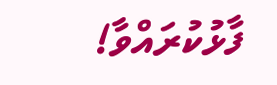ފާޅުކުރައްވާ!